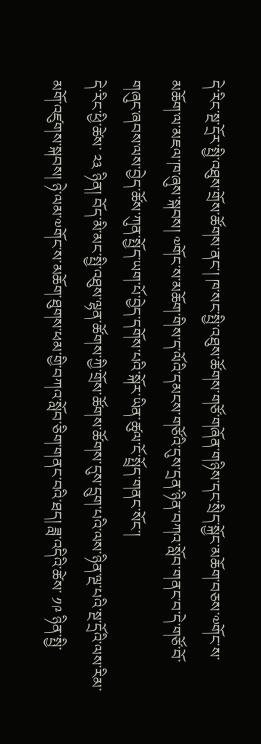དེ་རིང་སྔ་དྲོར་སྤྱི་འཐུས་གྲོས་ཚོགས་ནང་། ཁ་སང་སྤྱི་འཐུས་ཚོགས་གཙོ་གཞོན་གཉིས་དང་སྲིད་སྐྱོང་མཆོག་བཅས་༧གོང་ས་མཆོག་ལ་མཇལ་ཁ་ཞུས་སྐབས། ༧གོང་ས་མཆོག་གིས་ད་ལོའི་དམངས་གཙོའི་དུས་དྲན་ཉིན་བཀའ་སློབ་གནང་བ་དེ་གཙོ་བོ་གཞུང་ཞབས་ལས་བྱེད་ཚོས་ཀུན་སྤྱོད་ཡག་པོ་བྱེད་དགོས་པའི་སྐོར་ཡིན་ཚུལ་ངོ་སྤྲོད་གནང་སོང་།
དེ་རིང་ཕྱི་ཚེས་ ༢༣ ཉིན། བོད་མི་མང་སྤྱི་འཐུས་ལྷན་ཚོགས་ཀྱི་གྲོས་ཚོགས་ཚོགས་དུས་དྲུག་པའི་ལས་ཉིན་ལྔ་པའི་སྔ་དྲོའི་ལས་རིམ་མགོ་འཛུགས་སྐབས། ཉེ་ལམ་༧གོང་ས་མཆོག་ཐུགས་ཕམ་གྱི་བཀའ་སློབ་ཅིག་གནང་བའི་ཐད། ཟླ་འདིའི་ཚེས་ ༡༩ ཉིན་སྤྱི་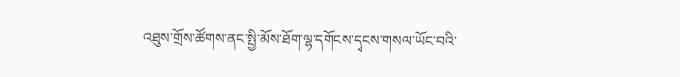འཐུས་གྲོས་ཚོགས་ནང་སྤྱི་མོས་ཐོག་ལྷ་དགོངས་དྭངས་གསལ་ཡོང་བའི་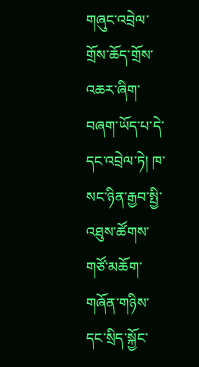གཞུང་འབྲེལ་གྲོས་ཆོད་གྲོས་འཆར་ཞིག་བཞག་ཡོད་པ་དེ་དང་འབྲེལ་ཏེ། ཁ་སང་ཉིན་རྒྱབ་སྤྱི་འཐུས་ཚོགས་གཙོ་མཆོག་གཞོན་གཉིས་དང་སྲིད་སྐྱོང་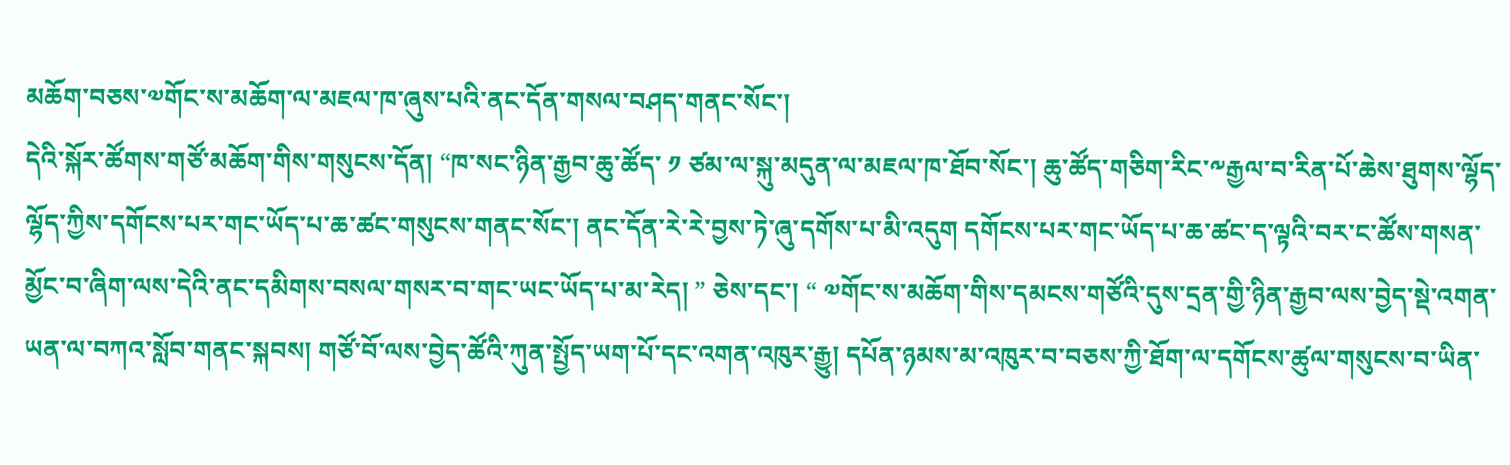མཆོག་བཅས་༧གོང་ས་མཆོག་ལ་མཇལ་ཁ་ཞུས་པའི་ནང་དོན་གསལ་བཤད་གནང་སོང་།
དེའི་སྐོར་ཚོགས་གཙོ་མཆོག་གིས་གསུངས་དོན། “ཁ་སང་ཉིན་རྒྱབ་ཆུ་ཚོད་ ༡ ཙམ་ལ་སྐུ་མདུན་ལ་མཇལ་ཁ་ཐོབ་སོང་། ཆུ་ཚོད་གཅིག་རིང་༸རྒྱལ་བ་རིན་པོ་ཆེས་ཐུགས་ལྷོད་ལྷོད་ཀྱིས་དགོངས་པར་གང་ཡོད་པ་ཆ་ཚང་གསུངས་གནང་སོང་། ནང་དོན་རེ་རེ་བྱས་ཏེ་ཞུ་དགོས་པ་མི་འདུག དགོངས་པར་གང་ཡོད་པ་ཆ་ཚང་ད་ལྟའི་བར་ང་ཚོས་གསན་མྱོང་བ་ཞིག་ལས་དེའི་ནང་དམིགས་བསལ་གསར་བ་གང་ཡང་ཡོད་པ་མ་རེད། ” ཅེས་དང་། “ ༧གོང་ས་མཆོག་གིས་དམངས་གཙོའི་དུས་དྲན་གྱི་ཉིན་རྒྱབ་ལས་བྱེད་སྡེ་འགན་ཡན་ལ་བཀའ་སློབ་གནང་སྐབས། གཙོ་བོ་ལས་བྱེད་ཚོའི་ཀུན་སྤྱོད་ཡག་པོ་དང་འགན་འཁུར་རྒྱུ། དཔོན་ཉམས་མ་འཁུར་བ་བཅས་ཀྱི་ཐོག་ལ་དགོངས་ཚུལ་གསུངས་བ་ཡིན་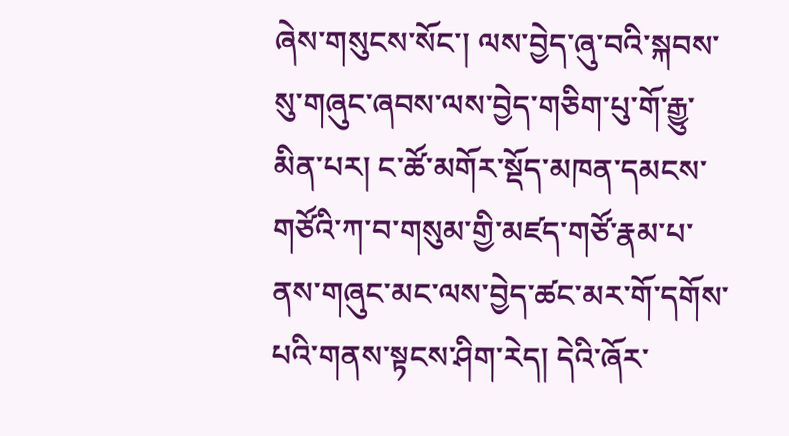ཞེས་གསུངས་སོང་། ལས་བྱེད་ཞུ་བའི་སྐབས་སུ་གཞུང་ཞབས་ལས་བྱེད་གཅིག་པུ་གོ་རྒྱུ་མིན་པར། ང་ཚོ་མགོར་སྡོད་མཁན་དམངས་གཙོའི་ཀ་བ་གསུམ་གྱི་མཛད་གཙོ་རྣམ་པ་ནས་གཞུང་མང་ལས་བྱེད་ཚང་མར་གོ་དགོས་པའི་གནས་སྟངས་ཤིག་རེད། དེའི་ཞོར་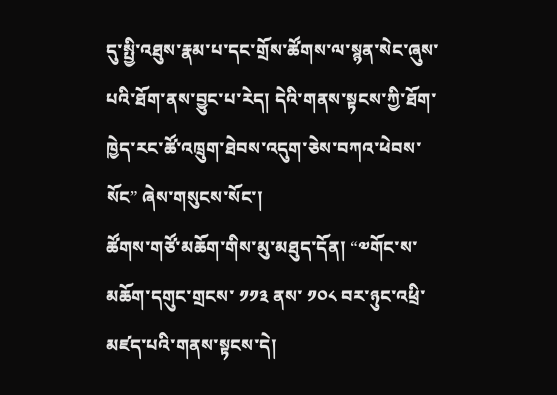དུ་སྤྱི་འཐུས་རྣམ་པ་དང་གྲོས་ཚོགས་ལ་སྙན་སེང་ཞུས་པའི་ཐོག་ནས་བྱུང་པ་རེད། དེའི་གནས་སྟངས་ཀྱི་ཐོག་ཁྱེད་རང་ཚོ་འཁྲུག་ཐེབས་འདུག་ཅེས་བཀའ་ཕེབས་སོང” ཞེས་གསུངས་སོང་།
ཚོགས་གཙོ་མཆོག་གིས་མུ་མཐུད་དོན། “༧གོང་ས་མཆོག་དགུང་གྲངས་ ༡༡༣ ནས་ ༡༠༨ བར་ཉུང་འཕྲི་མཛད་པའི་གནས་སྟངས་དེ།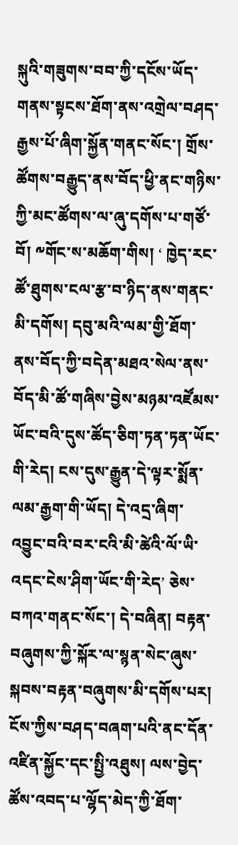སྐུའི་གཟུགས་བབ་ཀྱི་དངོས་ཡོད་གནས་སྟངས་ཐོག་ནས་འགྲེལ་བཤད་རྒྱས་པོ་ཞིག་སྐྱོན་གནང་སོང་། གྲོས་ཚོགས་བརྒྱུད་ནས་བོད་ཕྱི་ནང་གཉིས་ཀྱི་མང་ཚོགས་ལ་ཞུ་དགོས་པ་གཙོ་བོ། ༸གོང་ས་མཆོག་གིས། ‘ ཁྱེད་རང་ཚོ་ཐུགས་ངལ་རྩ་བ་ཉིད་ནས་གནང་མི་དགོས། དབུ་མའི་ལམ་གྱི་ཐོག་ནས་བོད་ཀྱི་བདེན་མཐའ་སེལ་ནས་བོད་མི་ཚོ་གཞིས་བྱེས་མཉམ་འཛོམས་ཡོང་བའི་དུས་ཚོད་ཅིག་ཏན་ཏན་ཡོང་གི་རེད། ངས་དུས་རྒྱུན་དེ་ལྟར་སྨོན་ལམ་རྒྱག་གི་ཡོད། དེ་འདྲ་ཞིག་འབྱུང་བའི་བར་ངའི་མི་ཚེའི་ལོ་ཡི་འདང་ངེས་ཤིག་ཡོང་གི་རེད’ ཅེས་བཀའ་གནང་སོང་། དེ་བཞིན། བརྟན་བཞུགས་ཀྱི་སྐོར་ལ་སྙན་སེང་ཞུས་སྐབས་བརྟན་བཞུགས་མི་དགོས་པར། ངོས་ཀྱིས་བཤད་བཞག་པའི་ནང་དོན་འཛིན་སྐྱོང་དང་སྤྱི་འཐུས། ལས་བྱེད་ཚོས་འབད་པ་ལྷོད་མེད་ཀྱི་ཐོག་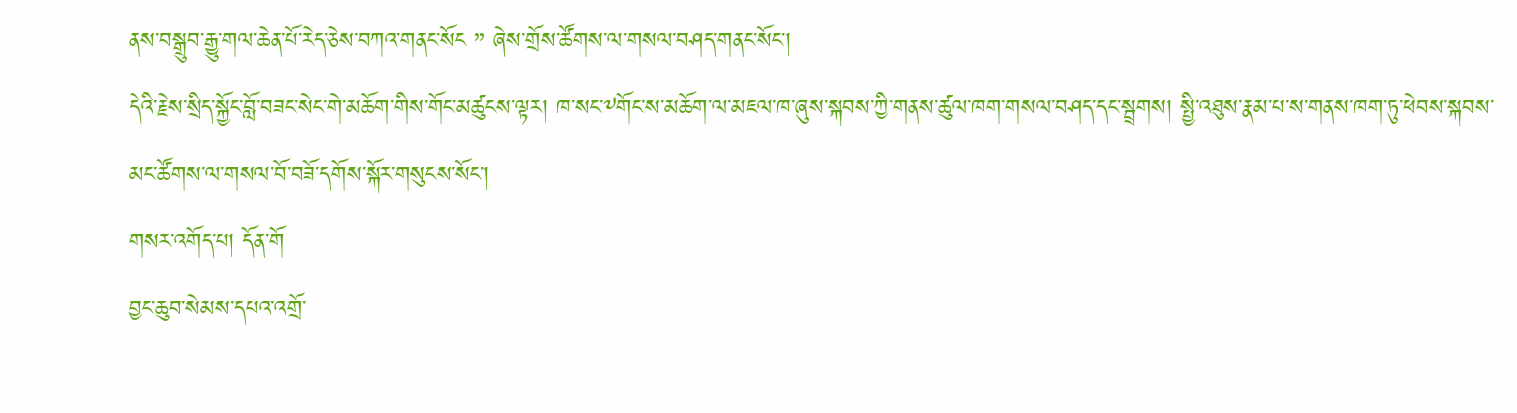ནས་བསྒྲུབ་རྒྱུ་གལ་ཆེན་པོ་རེད་ཅེས་བཀའ་གནང་སོང ” ཞེས་གྲོས་ཚོགས་ལ་གསལ་བཤད་གནང་སོང་།
དེའི་རྗེས་སྲིད་སྐྱོང་བློ་བཟང་སེང་གེ་མཆོག་གིས་གོང་མཚུངས་ལྟར། ཁ་སང་༸གོང་ས་མཆོག་ལ་མཇལ་ཁ་ཞུས་སྐབས་ཀྱི་གནས་ཚུལ་ཁག་གསལ་བཤད་དང་སྦྲགས། སྤྱི་འཐུས་རྣམ་པ་ས་གནས་ཁག་ཏུ་ཕེབས་སྐབས་མང་ཚོགས་ལ་གསལ་བོ་བཟོ་དགོས་སྐོར་གསུངས་སོང་།
གསར་འགོད་པ། དོན་གོ
བྱང་ཆུབ་སེམས་དཔའ་འགྲོ་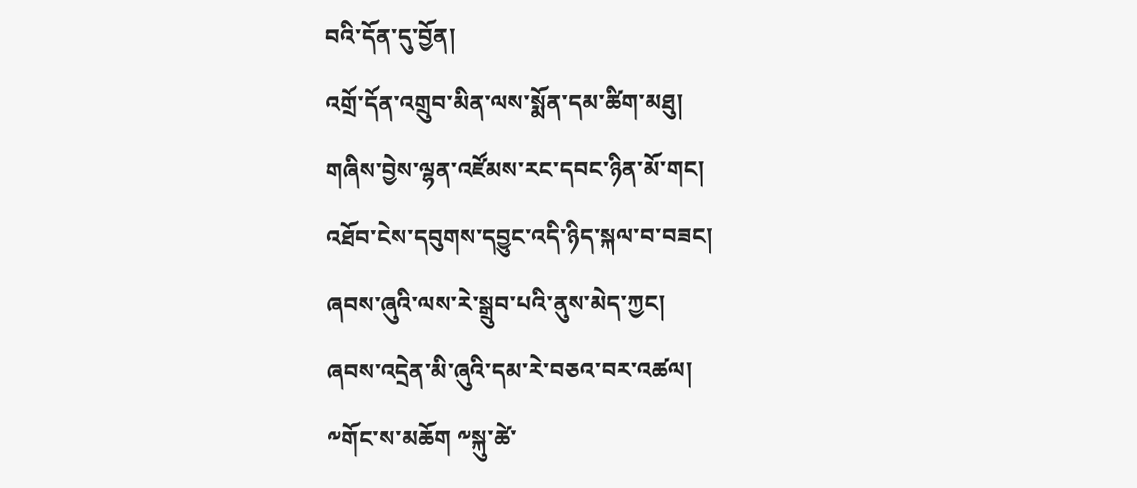བའི་དོན་དུ་བྱོན།
འགྲོ་དོན་འགྲུབ་མིན་ལས་སྨོན་དམ་ཚིག་མཐུ།
གཞིས་བྱེས་ལྷན་འཛོམས་རང་དབང་ཉིན་མོ་གང།
འཐོབ་ངེས་དབུགས་དབྱུང་འདི་ཉིད་སྐལ་བ་བཟང།
ཞབས་ཞུའི་ལས་རེ་སྒྲུབ་པའི་ནུས་མེད་ཀྱང།
ཞབས་འདྲེན་མི་ཞུའི་དམ་རེ་བཅའ་བར་འཚལ།
༸གོང་ས་མཆོག ༸སྐུ་ཚེ་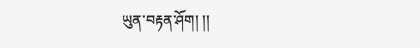ཡུན་བརྟན་ཤོག། །།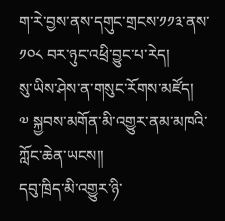ག་རེ་བྱས་ནས་དགུང་གྲངས་༡༡༣་ནས་༡༠༨ བར་ཉུང་འཕྲི་བྱུང་པ་རེད།
སུ་ཡིས་ཤེས་ན་གསུང་རོགས་མཛོད།
༧ སྐྱབས་མགོན་མི་འགྱུར་ནམ་མཁའི་ཀློང་ཆེན་ཡངས།།
དབུ་ཁྲིད་མི་འགྱུར་ཉི་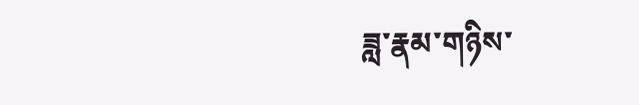ཟླ་རྣམ་གཉིས་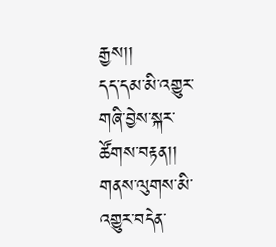རྒྱས།།
དད་དམ་མི་འགྱུར་གཞི་བྱེས་སྐར་ཚོགས་བརྟན།།
གནས་ལུགས་མི་འགྱུར་བདེན་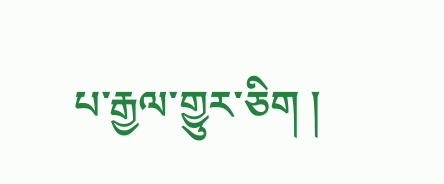པ་རྒྱལ་གྱུར་ཅིག །